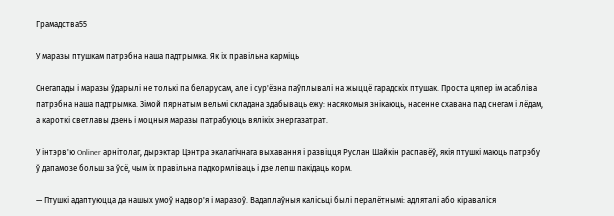Грамадства55

У маразы птушкам патрэбна наша падтрымка. Як іх правільна карміць

Снегапады і маразы ўдарылі не толькі па беларусам, але і сур'ёзна паўплывалі на жыццё гарадскіх птушак. Проста цяпер ім асабліва патрэбна наша падтрымка. Зімой пярнатым вельмі складана здабываць ежу: насякомыя знікаюць, насенне схавана пад снегам і лёдам, а кароткі светлавы дзень і моцныя маразы патрабуюць вялікіх энергазатрат.

У інтэрв'ю Onliner арнітолаг, дырэктар Цэнтра экалагічнага выхавання і развіцця Руслан Шайкін распавёў, якія птушкі маюць патрэбу ў дапамозе больш за ўсё, чым іх правільна падкормліваць і дзе лепш пакідаць корм.

— Птушкі адаптуюцца да нашых умоў надвор'я і маразоў. Вадаплаўныя калісьці былі пералётнымі: адляталі або кіраваліся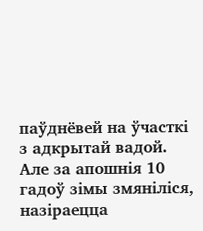паўднёвей на ўчасткі з адкрытай вадой. Але за апошнія 10 гадоў зімы змяніліся, назіраецца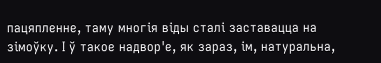пацяпленне, таму многія віды сталі заставацца на зімоўку. І ў такое надвор'е, як зараз, ім, натуральна,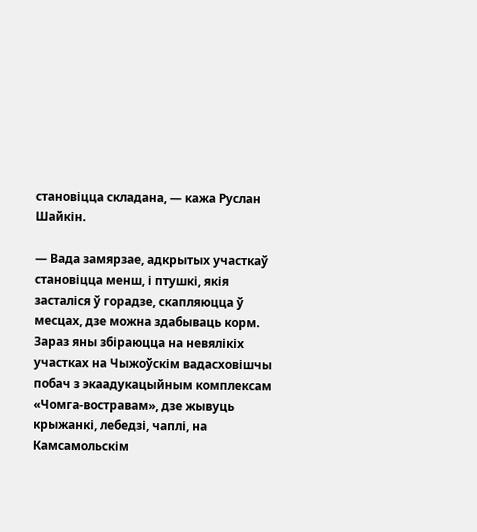становіцца складана, — кажа Руслан Шайкін.

— Вада замярзае, адкрытых участкаў становіцца менш, і птушкі, якія засталіся ў горадзе, скапляюцца ў месцах, дзе можна здабываць корм. Зараз яны збіраюцца на невялікіх участках на Чыжоўскім вадасховішчы побач з экаадукацыйным комплексам «Чомга-востравам», дзе жывуць крыжанкі, лебедзі, чаплі, на Камсамольскім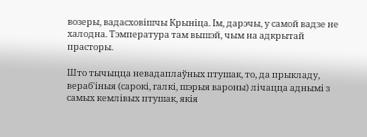возеры, вадасховішчы Крыніца. Ім, дарэчы, у самой вадзе не халодна. Тэмпература там вышэй, чым на адкрытай прасторы.

Што тычыцца невадаплаўных птушак, то, да прыкладу, вераб'іныя (сарокі, галкі, шэрыя вароны) лічацца аднымі з самых кемлівых птушак, якія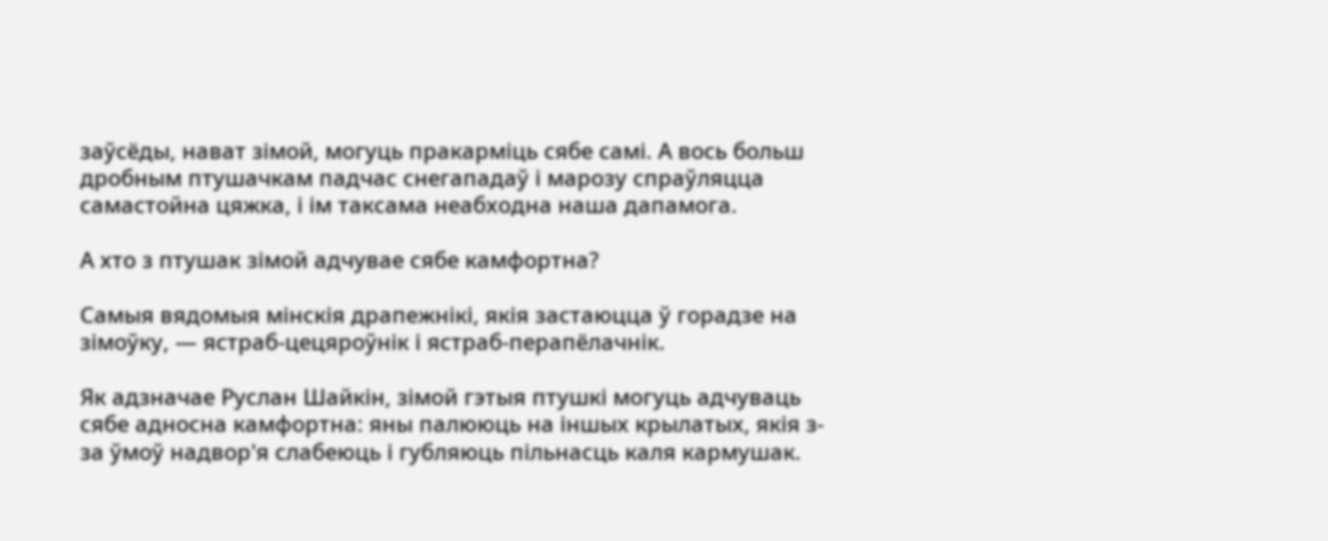заўсёды, нават зімой, могуць пракарміць сябе самі. А вось больш дробным птушачкам падчас снегападаў і марозу спраўляцца самастойна цяжка, і ім таксама неабходна наша дапамога.

А хто з птушак зімой адчувае сябе камфортна?

Самыя вядомыя мінскія драпежнікі, якія застаюцца ў горадзе на зімоўку, — ястраб-цецяроўнік і ястраб-перапёлачнік.

Як адзначае Руслан Шайкін, зімой гэтыя птушкі могуць адчуваць сябе адносна камфортна: яны палююць на іншых крылатых, якія з-за ўмоў надвор'я слабеюць і губляюць пільнасць каля кармушак.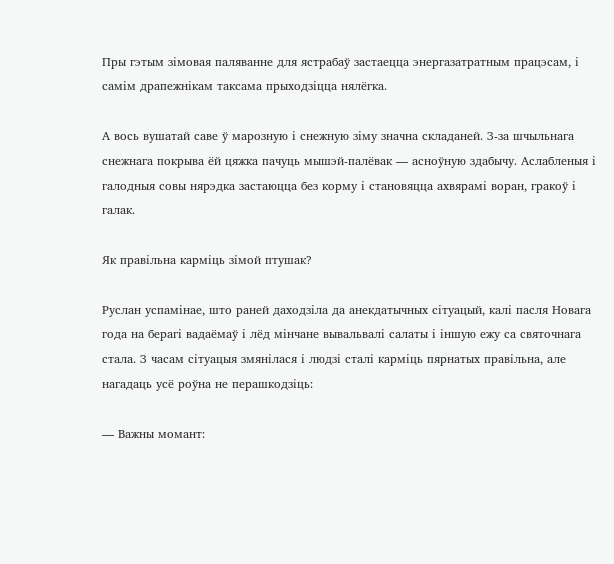Пры гэтым зімовая паляванне для ястрабаў застаецца энергазатратным працэсам, і самім драпежнікам таксама прыходзіцца нялёгка.

А вось вушатай саве ў марозную і снежную зіму значна складаней. З-за шчыльнага снежнага покрыва ёй цяжка пачуць мышэй-палёвак — асноўную здабычу. Аслабленыя і галодныя совы нярэдка застаюцца без корму і становяцца ахвярамі воран, гракоў і галак.

Як правільна карміць зімой птушак?

Руслан успамінае, што раней даходзіла да анекдатычных сітуацый, калі пасля Новага года на берагі вадаёмаў і лёд мінчане вывальвалі салаты і іншую ежу са святочнага стала. З часам сітуацыя змянілася і людзі сталі карміць пярнатых правільна, але нагадаць усё роўна не перашкодзіць:

— Важны момант: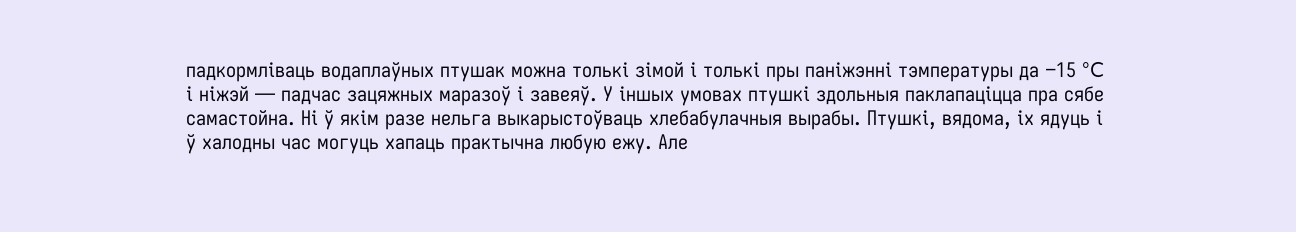падкормліваць водаплаўных птушак можна толькі зімой і толькі пры паніжэнні тэмпературы да −15 °C і ніжэй — падчас зацяжных маразоў і завеяў. У іншых умовах птушкі здольныя паклапаціцца пра сябе самастойна. Ні ў якім разе нельга выкарыстоўваць хлебабулачныя вырабы. Птушкі, вядома, іх ядуць і ў халодны час могуць хапаць практычна любую ежу. Але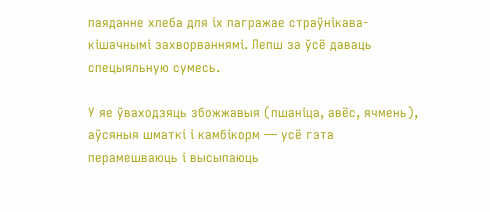паяданне хлеба для іх пагражае страўнікава-кішачнымі захворваннямі. Лепш за ўсё даваць спецыяльную сумесь.

У яе ўваходзяць збожжавыя (пшаніца, авёс, ячмень), аўсяныя шматкі і камбікорм — усё гэта перамешваюць і высыпаюць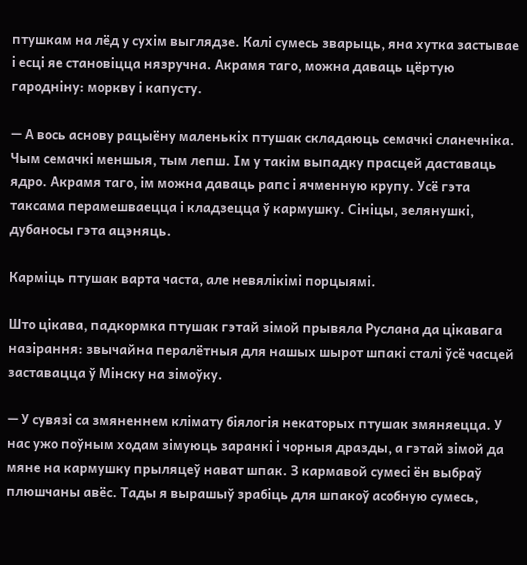птушкам на лёд у сухім выглядзе. Калі сумесь зварыць, яна хутка застывае і есці яе становіцца нязручна. Акрамя таго, можна даваць цёртую гародніну: моркву і капусту.

— А вось аснову рацыёну маленькіх птушак складаюць семачкі сланечніка. Чым семачкі меншыя, тым лепш. Ім у такім выпадку прасцей даставаць ядро. Акрамя таго, ім можна даваць рапс і ячменную крупу. Усё гэта таксама перамешваецца і кладзецца ў кармушку. Сініцы, зелянушкі, дубаносы гэта ацэняць.

Карміць птушак варта часта, але невялікімі порцыямі.

Што цікава, падкормка птушак гэтай зімой прывяла Руслана да цікавага назірання: звычайна пералётныя для нашых шырот шпакі сталі ўсё часцей заставацца ў Мінску на зімоўку.

— У сувязі са змяненнем клімату біялогія некаторых птушак змяняецца. У нас ужо поўным ходам зімуюць заранкі і чорныя дразды, а гэтай зімой да мяне на кармушку прыляцеў нават шпак. З кармавой сумесі ён выбраў плюшчаны авёс. Тады я вырашыў зрабіць для шпакоў асобную сумесь,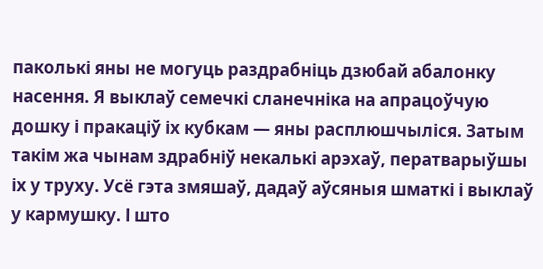паколькі яны не могуць раздрабніць дзюбай абалонку насення. Я выклаў семечкі сланечніка на апрацоўчую дошку і пракаціў іх кубкам — яны расплюшчыліся. Затым такім жа чынам здрабніў некалькі арэхаў, ператварыўшы іх у труху. Усё гэта змяшаў, дадаў аўсяныя шматкі і выклаў у кармушку. І што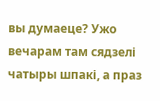вы думаеце? Ужо вечарам там сядзелі чатыры шпакі, а праз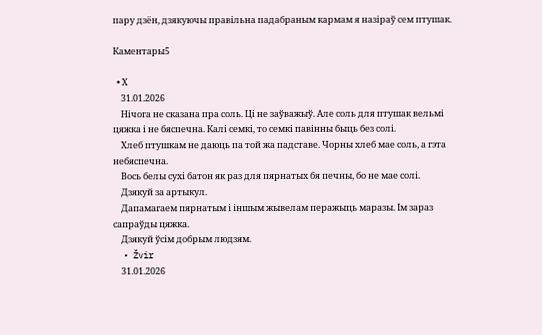пару дзён, дзякуючы правільна падабраным кармам я назіраў сем птушак.

Каментары5

  • Х
    31.01.2026
    Нічога не сказана пра соль. Ці не заўважыў. Але соль для птушак вельмі цяжка і не бяспечна. Калі семкі, то семкі павінны быць без солі.
    Хлеб птушкам не даюць па той жа падставе. Чорны хлеб мае соль, а гэта небяспечна.
    Вось белы сухі батон як раз для пярнатых бя печны, бо не мае солі.
    Дзякуй за артыкул.
    Дапамагаем пярнатым і іншым жывелам перажыць маразы. Ім зараз сапраўды цяжка.
    Дзякуй ўсім добрым людзям.
  • Žvir
    31.01.2026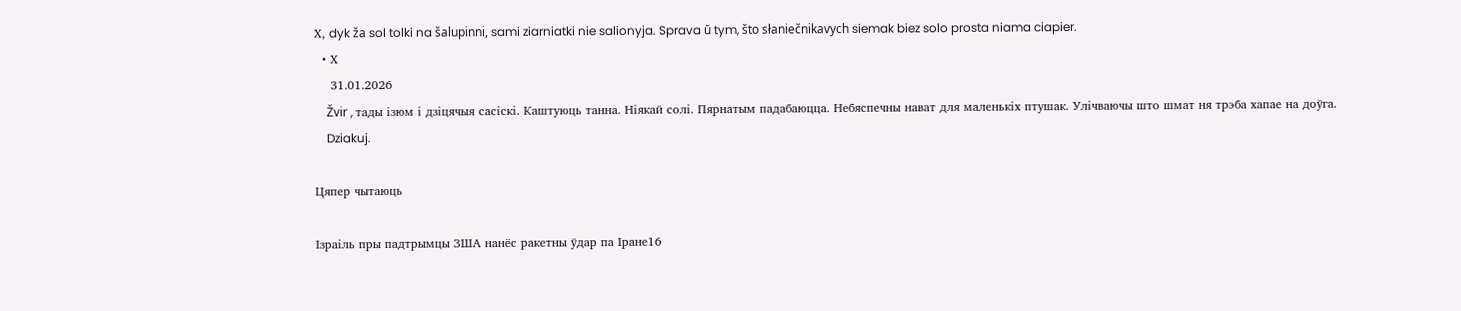Х, dyk ža sol tolki na šalupinni, sami ziarniatki nie salionyja. Sprava ŭ tym, što słaniečnikavych siemak biez solo prosta niama ciapier.
  • Х
    31.01.2026
    Žvir , тады ізюм і дзіцячыя сасіскі. Каштуюць танна. Ніякай солі. Пярнатым падабаюцца. Небяспечны нават для маленькіх птушак. Улічваючы што шмат ня трэба хапае на доўга.
    Dziakuj.

Цяпер чытаюць

Ізраіль пры падтрымцы ЗША нанёс ракетны ўдар па Іране16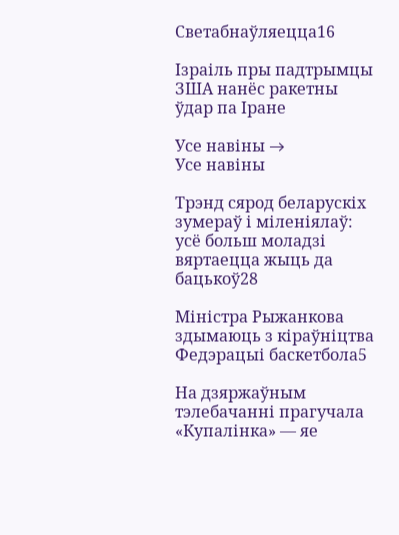Светабнаўляецца16

Ізраіль пры падтрымцы ЗША нанёс ракетны ўдар па Іране

Усе навіны →
Усе навіны

Трэнд сярод беларускіх зумераў і міленіялаў: усё больш моладзі вяртаецца жыць да бацькоў28

Міністра Рыжанкова здымаюць з кіраўніцтва Федэрацыі баскетбола5

На дзяржаўным тэлебачанні прагучала «Купалінка» — яе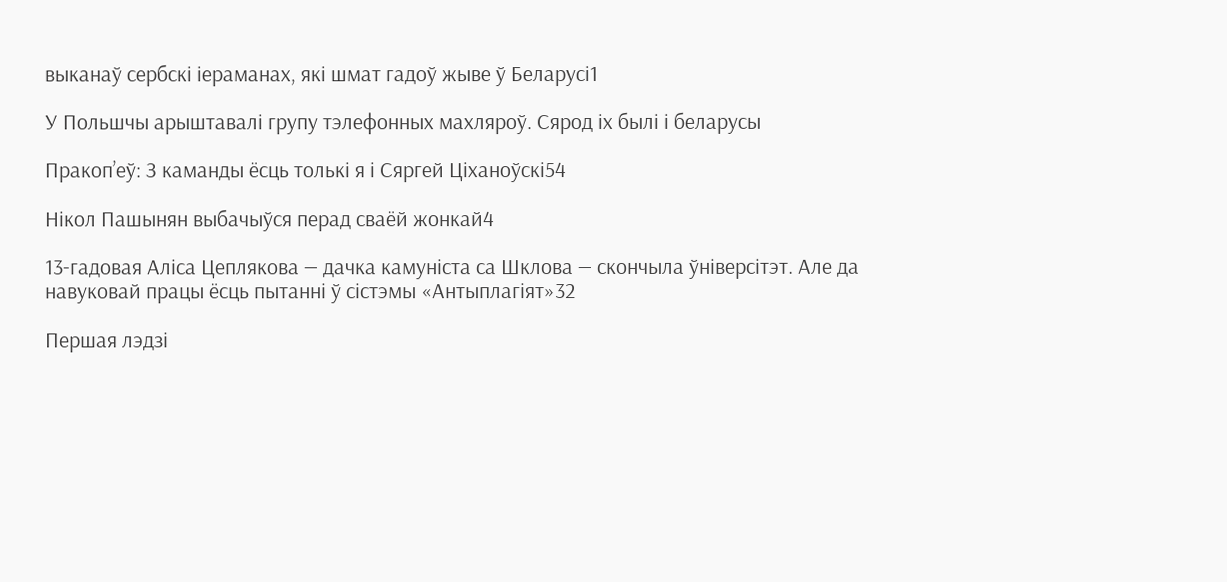выканаў сербскі іераманах, які шмат гадоў жыве ў Беларусі1

У Польшчы арыштавалі групу тэлефонных махляроў. Сярод іх былі і беларусы

Пракоп’еў: З каманды ёсць толькі я і Сяргей Ціханоўскі54

Нікол Пашынян выбачыўся перад сваёй жонкай4

13‑гадовая Аліса Цеплякова — дачка камуніста са Шклова — скончыла ўніверсітэт. Але да навуковай працы ёсць пытанні ў сістэмы «Антыплагіят»32

Першая лэдзі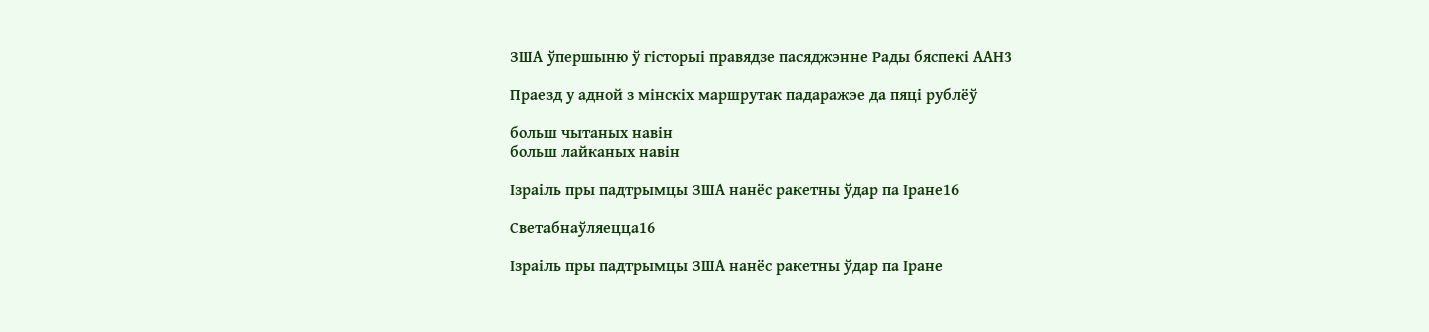ЗША ўпершыню ў гісторыі правядзе пасяджэнне Рады бяспекі ААН3

Праезд у адной з мінскіх маршрутак падаражэе да пяці рублёў

больш чытаных навін
больш лайканых навін

Ізраіль пры падтрымцы ЗША нанёс ракетны ўдар па Іране16

Светабнаўляецца16

Ізраіль пры падтрымцы ЗША нанёс ракетны ўдар па Іране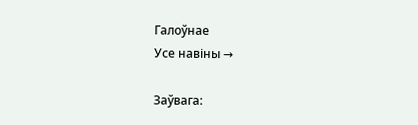Галоўнае
Усе навіны →

Заўвага: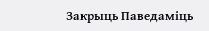Закрыць Паведаміць